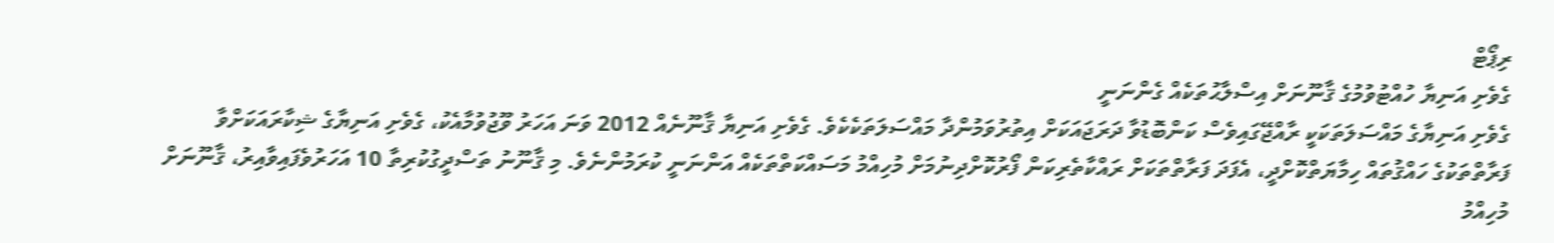ރިޕޯޓް
ގެވެށި އަނިޔާ ހުއްޓުވުމުގެ ޤާނޫނަށް އިސްލާޙުތަކެއް ގެންނަނީ
ގެވެށި އަނިޔާގެ މައްސަލަތަކަކީ ރާއްޖޭގައިވެސް ކަންބޮޑުވާ ދަރަޖައަކަށް އިތުރުވަމުންދާ މައްސަލަތަކެކެވެ. ގެވެށި އަނިޔާ ޤާނޫނެއް 2012 ވަނަ އަހަރު ވޫޖުވުމާއެކު، ގެވެށި އަނިޔާގެ ޝިކާރައަކަށްވާ ފަރާތްތަކުގެ ހައްޤުތައް ހިމާޔަތްކޮށްދީ، އެފަދަ ފަރާތްތަކަށް ރައްކާތެރިކަން ފޯރުކޮށްދިނުމަށް މުހިއްމު މަސައްކަތްތަކެއް އަންނަނީ ކުރަމުންނެވެ. މި ޤާނޫނު ތަސްދީގުކުރިތާ 10 އަހަރުވެފައިވާއިރު، ޤާނޫނަށް މުހިއްމު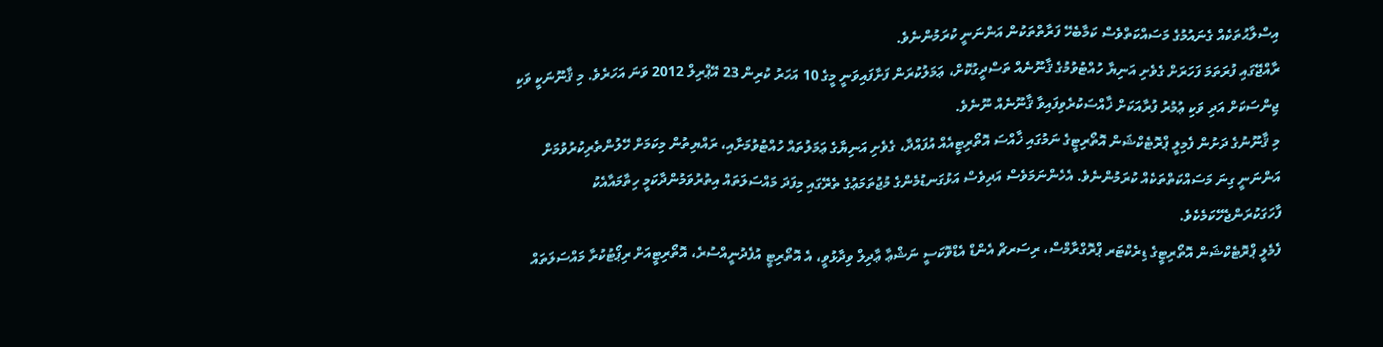އިސްލާޙުތަކެއް ގެނައުމުގެ މަސައްކަތްވެސް ކަމާބެހޭ ފަރާތްތަކުން އަންނަނީ ކުރަމުންނެވެ.
ރާއްޖޭގައި ފުރަތަމަ ފަހަރަށް ގެވެށި އަނިޔާ ހުއްޓުވުމުގެ ޤާނޫނެއް ތަސްދީގުކޮށް، ޢަމަލުކުރަން ފަށާފައިވަނީ މީގެ 10 އަހަރު ކުރިން 23 އޭޕްރިލް 2012 ވަނަ އަހަރެވެ. މި ޤާނޫނަކީ ވަކި ޖިންސަކަށް އަދި ވަކި ޢުމުރު ފުރާއަކަށް ޚާއްސަކުރެވިފައިވާ ޤާނޫނެއް ނޫނެވެ.
މި ޤާނޫނުގެ ދަށުން ފެމިލީ ޕްރޮޓެކްޝަން އޮތޯރިޓީގެ ނަމުގައި ޚާއްސަ އޮތޯރިޓީއެއް އުފައްދާ، ގެވެށި އަނިޔާގެ ޢަމަލުތައް ހުއްޓުވުމަށާއި، ރައްޔިތުން މިކަމަށް ހޭލުންތެރިކުރުވުމަށް އަންނަނީ ގިނަ މަސައްކަތްތަކެއް ކުރަމުންނެވެ. އެހެންނަމަވެސް އަދިވެސް އަޅުގަނޑުމެންގެ މުޖުތަމަޢުގެ ތެރޭގައި މިފަދަ މައްސަލަތައް އިތުރުވަމުންދާކަމީ ހިތާމައާއެކު ފާހަގަކުރަންޖެހޭކަމެކެވެ.
ފެމެލީ ޕްރޮޓެކްޝަން އޮތޯރިޓީގެ ޑިރެކްޓަރ ޕްރޮގްރާމްސް، ރިސަރޗް އެންޑް އެޑްވޮކަސީ ނަޝްޢާ ޢާދިލް ވިދާޅުވީ، އެ އޮތޯރިޓީ އުފެދުނީއްސުރެ، އޮތޯރިޓީއަށް ރިޕޯޓުކުރާ މައްސަލަތައް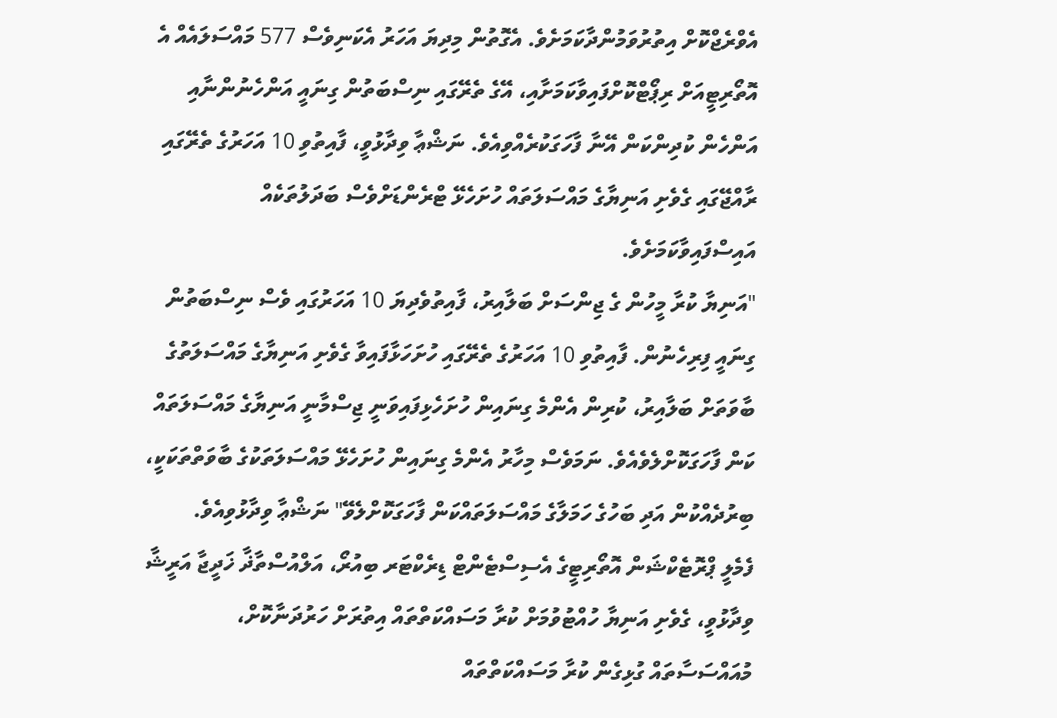އެވްރެޖްކޮށް އިތުރުވަމުންދާކަމަށެވެ. އެގޮތުން މިދިޔަ އަހަރު އެކަނިވެސް 577 މައްސަލައެއް އެ އޮތޯރިޓީއަށް ރިޕޯޓްކޮށްފައިވާކަމަށާއި، އޭގެ ތެރޭގައި ނިސްބަތުން ގިނައީ އަންހެނުންނާއި އަންހެން ކުދިންކަން އޭނާ ފާހަގަކުރެއްވިއެވެ. ނަޝްޢާ ވިދާޅުވީ، ފާއިތުވި 10 އަހަރުގެ ތެރޭގައި ރާއްޖޭގައި ގެވެށި އަނިޔާގެ މައްސަލަތައް ހުށަހެޅޭ ޓްރެންޑަށްވެސް ބަދަލުތަކެއް އައިސްފައިވާކަމަށެވެ.
"އަނިޔާ ކުރާ މީހުން ގެ ޖިންސަށް ބަލާއިރު، ފާއިތުވެދިޔަ 10 އަހަރުގައި ވެސް ނިސްބަތުން ގިނައީ ފިރިހެނުން. ފާއިތުވި 10 އަހަރުގެ ތެރޭގައި ހުށަހަޅާފައިވާ ގެވެށި އަނިޔާގެ މައްސަލަތުގެ ބާވަތަށް ބަލާއިރު، ކުރިން އެންމެ ގިނައިން ހުށަހެޅިފައިވަނީ ޖިސްމާނީ އަނިޔާގެ މައްސަލަތައް ކަން ފާހަގަކޮށްލެވެއެވެ. ނަމަވެސް މިހާރު އެންމެ ގިނައިން ހުށަހެޅޭ މައްސަލަތަކުގެ ބާވަތްތަކަކީ، ބިރުދެއްކުން އަދި ބަހުގެ ހަމަލާގެ މައްސަލަތައްކަން ފާހަގަކޮށްލެވޭ" ނަޝްޢާ ވިދާޅުވިއެވެ.
ފެމެލީ ޕްރޮޓެކްޝަން އޮތޯރިޓީގެ އެސިސްޓެންޓް ޑިރެކްޓަރ ބިއުރޯ، އަލްއުސްތާޛާ ޚަދީޖާ އަރީޝާ ވިދާޅުވީ، ގެވެށި އަނިޔާ ހުއްޓުވުމަށް ކުރާ މަސައްކަތްތައް އިތުރަށް ހަރުދަނާކޮށް، މުއައްސަސާތައް ގުޅިގެން ކުރާ މަސައްކަތްތައް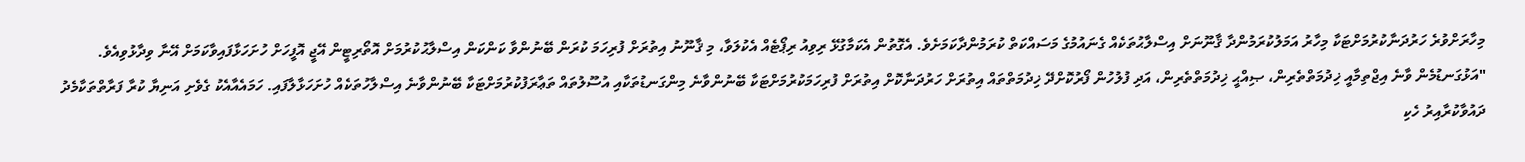މިހާރަށްވުރެ ހަރުދަނާކުރުމަށްޓަކާ މިހާރު އަމަލުކުރަމުންދާ ޤާނޫނަށް އިސްލާޙުތަކެއް ގެނައުމުގެ މަސައްކަތް ކުރަމުންދާކަމަށެވެ. އެގޮތުން އެކަމާގުޅޭ ރިވިއު ރިޕޯޓެއް އެކުލަވާ، މި ޤާނޫނު އިތުރަށް ފުރިހަމަ ކުރަން ބޭނުންވާ ކަންކަން އިސްލާޙުކުރުމަށް އޮތޯރިޓީން އޭޖީ އޮފީހަށް ހުށަހަޅާފައިވާކަމަށް އޭނާ ވިދާޅުވިއެވެ.
"އަޅުގަނޑުމެން ވާނެ އިޖްތިމާއީ ޚިދުމަތްތެރިން، ޞިއްޙީ ޚިދުމަތްތެރިން، އަދި ފުލުހުން ފޯރުކޮށްދޭ ޚިދުމަތްތައް އިތުރަށް ހަރުދަނާކޮށް އިތުރަށް ފުރިހަމަކުރުމަށްޓަކާ ބޭނުންވާނެ މިންގަނޑުތަކާއި އުސޫލުތައް ތަޢާރަފުކުރުމަށްޓަކާ ބޭނުންވާނެ އިސްލާހުތަކެއް ހުށަހަޅާލާފައި. ހަމައެއާއެކު ގެވެށި އަނިޔާ ކުރާ ފަރާތްތަކާމެދު ދައުވާކުރާއިރު ހެކި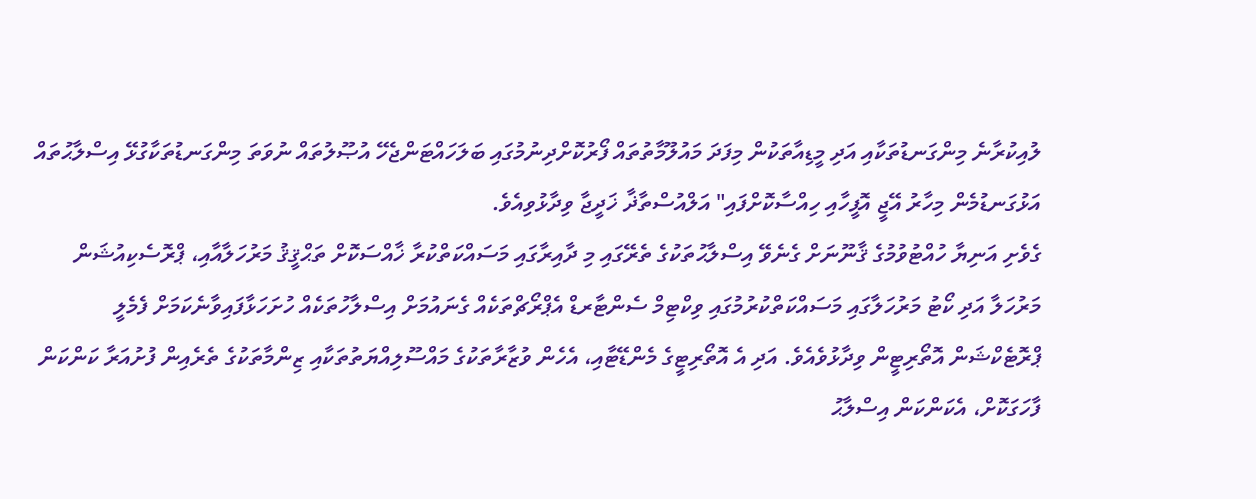ލުއިކުރާނެ މިންގަނޑުތަކާއި އަދި މީޑިއާތަކުން މިފަދަ މައުލޫމާތުތައް ފޯރުކޮށްދިނުމުގައި ބަލަހައްޓަންޖެހޭ އުޞޫލުތައް ނުވަތަ މިންގަނޑުތަކާގުޅޭ އިސްލާޙުތައް އަޅުގަނޑުމެން މިހާރު އޭޖީ އޮފީހާއި ހިއްސާކޮށްފައި" އަލްއުސްތާޛާ ޚަދީޖާ ވިދާޅުވިއެވެ.
ގެވެށި އަނިޔާ ހުއްޓުވުމުގެ ޤާނޫނަށް ގެނެވޭ އިސްލާޙުތަކުގެ ތެރޭގައި މި ދާއިރާގައި މަސައްކަތްކުރާ ޚާއްސަކޮށް ތަޙްޤީޤު މަރުހަލާއާއި، ޕްރޮސެކިއުޝަން މަރުހަލާ އަދި ކޯޓު މަރުހަލާގައި މަސައްކަތްކުރުމުގައި ވިކްޓިމް ސެންޓާރޑް އެޕްރޯޗްތަކެއް ގެނައުމަށް އިސްލާހުތަކެއް ހުށަހަޅާފައިވާނެކަމަށް ފެމެލީ ޕްރޮޓެކްޝަން އޮތޯރިޓީން ވިދާޅުވެއެވެ. އަދި އެ އޮތޯރިޓީގެ މެންޑޭޓާއި، އެހެން ވުޒާރާތަކުގެ މައްސޫލިއްޔަތުތަކާއި ޒިންމާތަކުގެ ތެރެއިން ފުށުއަރާ ކަންކަން ފާހަގަކޮށް، އެކަންކަން އިސްލާޙު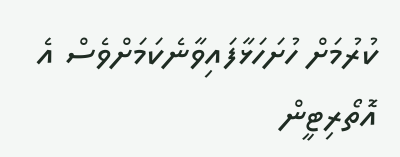ކުރުމަށް ހުށަހަޅާފައިވާނެކަމަށްވެސް އެ އޮތޯރިޓީން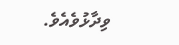ވިދާޅުވެއެވެ.